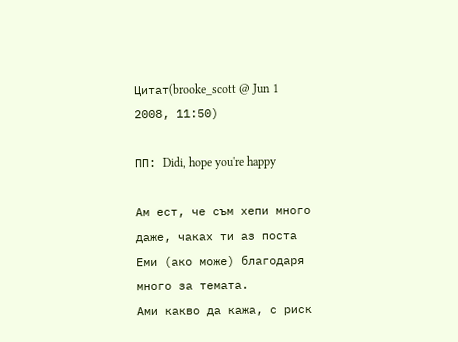Цитат(brooke_scott @ Jun 1 2008, 11:50)

ПП: Didi, hope you're happy

Ам ест, че съм хепи много даже, чаках ти аз поста
Еми (ако може) благодаря много за темата.
Ами какво да кажа, с риск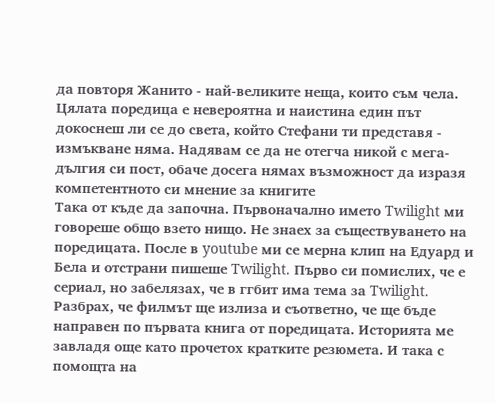да повторя Жанито - най-великите неща, които съм чела. Цялата поредица е невероятна и наистина един път докоснеш ли се до света, който Стефани ти представя - измъкване няма. Надявам се да не отегча никой с мега-дългия си пост, обаче досега нямах възможност да изразя компетентното си мнение за книгите
Така от къде да започна. Първоначално името Twilight ми говореше общо взето нищо. Не знаех за съществуването на поредицата. После в youtube ми се мерна клип на Едуард и Бела и отстрани пишеше Twilight. Първо си помислих, че е сериал, но забелязах, че в ггбит има тема за Twilight. Разбрах, че филмът ще излиза и съответно, че ще бъде направен по първата книга от поредицата. Историята ме завладя още като прочетох кратките резюмета. И така с помощта на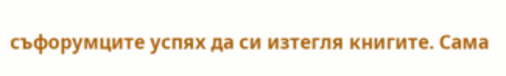съфорумците успях да си изтегля книгите. Сама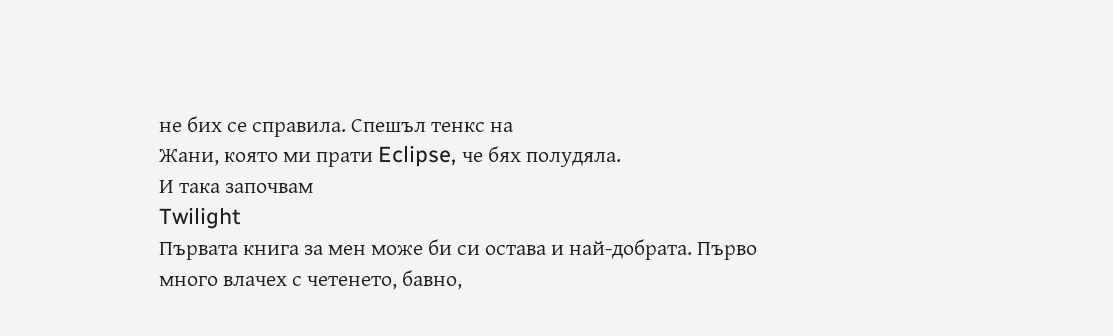не бих се справила. Спешъл тенкс на
Жани, която ми прати Eclipse, че бях полудяла.
И така започвам
Twilight
Първата книга за мен може би си остава и най-добрата. Първо много влачех с четенето, бавно,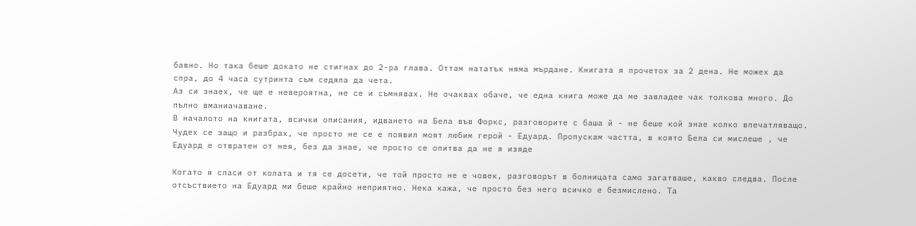бавно. Но така беше докато не стигнах до 2-ра глава. Оттам нататък няма мърдане. Книгата я прочетох за 2 дена. Не можех да спра, до 4 часа сутринта съм седяла да чета.
Аз си знаех, че ще е невероятна, не се и съмнявах. Не очаквах обаче, че една книга може да ме завладее чак толкова много. До пълно вманиачаване.
В началото на книгата, всички описания, идването на Бела във Форкс, разговорите с баша й - не беше кой знае колко впечатляващо. Чудех се защо и разбрах, че просто не се е появил моят любим герой - Едуард. Пропускам частта, в която Бела си мислеше , че Едуард е отвратен от нея, без да знае, че просто се опитва да не я изяде

Когато я спаси от колата и тя се досети, че той просто не е човек, разговорът в болницата само загатваше, какво следва. После отсъствието на Едуард ми беше крайно неприятно. Нека кажа, че просто без него всичко е безмислено. Та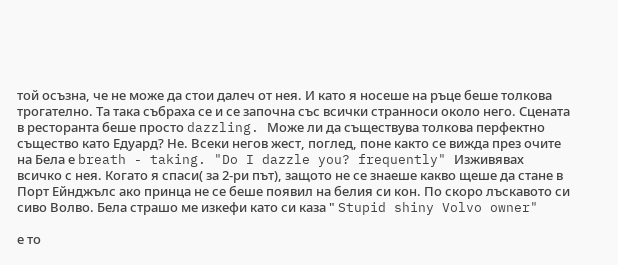той осъзна, че не може да стои далеч от нея. И като я носеше на ръце беше толкова трогателно. Та така събраха се и се започна със всички странноси около него. Сцената в ресторанта беше просто dazzling. Може ли да съществува толкова перфектно същество като Едуард? Не. Всеки негов жест, поглед, поне както се вижда през очите на Бела е breath - taking. "Do I dazzle you? frequently" Изживявах всичко с нея. Когато я спаси( за 2-ри път), защото не се знаеше какво щеше да стане в Порт Ейнджълс ако принца не се беше появил на белия си кон. По скоро лъскавото си сиво Волво. Бела страшо ме изкефи като си каза " Stupid shiny Volvo owner"

е то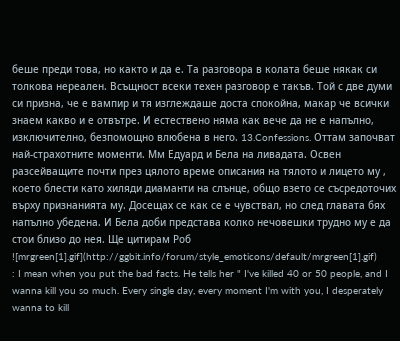беше преди това, но както и да е. Та разговора в колата беше някак си толкова нереален. Всъщност всеки техен разговор е такъв. Той с две думи си призна, че е вампир и тя изглеждаше доста спокойна, макар че всички знаем какво и е отвътре. И естествено няма как вече да не е напълно, изключително, безпомощно влюбена в него. 13.Confessions. Оттам започват най-страхотните моменти. Мм Едуард и Бела на ливадата. Освен разсейващите почти през цялото време описания на тялото и лицето му , което блести като хиляди диаманти на слънце, общо взето се съсредоточих върху признанията му. Досещах се как се е чувствал, но след главата бях напълно убедена. И Бела доби представа колко нечовешки трудно му е да стои близо до нея. Ще цитирам Роб
![mrgreen[1].gif](http://ggbit.info/forum/style_emoticons/default/mrgreen[1].gif)
: I mean when you put the bad facts. He tells her " I've killed 40 or 50 people, and I wanna kill you so much. Every single day, every moment I'm with you, I desperately wanna to kill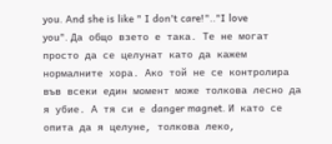you. And she is like " I don't care!".."I love you". Да общо взето е така. Те не могат просто да се целунат като да кажем нормалните хора. Ако той не се контролира във всеки един момент може толкова лесно да я убие. А тя си е danger magnet. И като се опита да я целуне, толкова леко,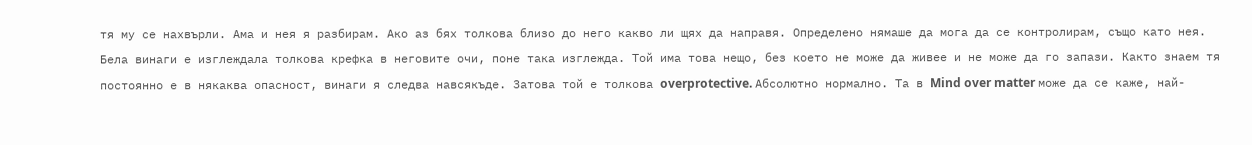тя му се нахвърли. Ама и нея я разбирам. Ако аз бях толкова близо до него какво ли щях да направя. Определено нямаше да мога да се контролирам, също като нея. Бела винаги е изглеждала толкова крефка в неговите очи, поне така изглежда. Той има това нещо, без което не може да живее и не може да го запази. Както знаем тя постоянно е в някаква опасност, винаги я следва навсякъде. Затова той е толкова overprotective. Абсолютно нормално. Та в Mind over matter може да се каже, най-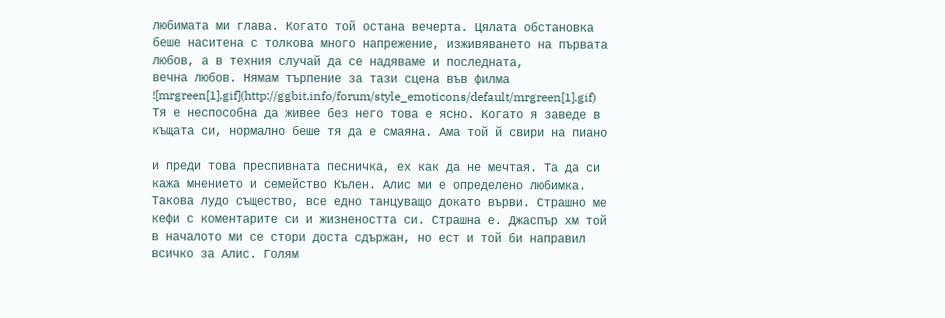любимата ми глава. Когато той остана вечерта. Цялата обстановка беше наситена с толкова много напрежение, изживяването на първата любов, а в техния случай да се надяваме и последната,
вечна любов. Нямам търпение за тази сцена във филма
![mrgreen[1].gif](http://ggbit.info/forum/style_emoticons/default/mrgreen[1].gif)
Тя е неспособна да живее без него това е ясно. Когато я заведе в къщата си, нормално беше тя да е смаяна. Ама той й свири на пиано

и преди това преспивната песничка, ех как да не мечтая. Та да си кажа мнението и семейство Кълен. Алис ми е определено любимка. Такова лудо същество, все едно танцуващо докато върви. Страшно ме кефи с коментарите си и жизнеността си. Страшна е. Джаспър хм той в началото ми се стори доста сдържан, но ест и той би направил всичко за Алис. Голям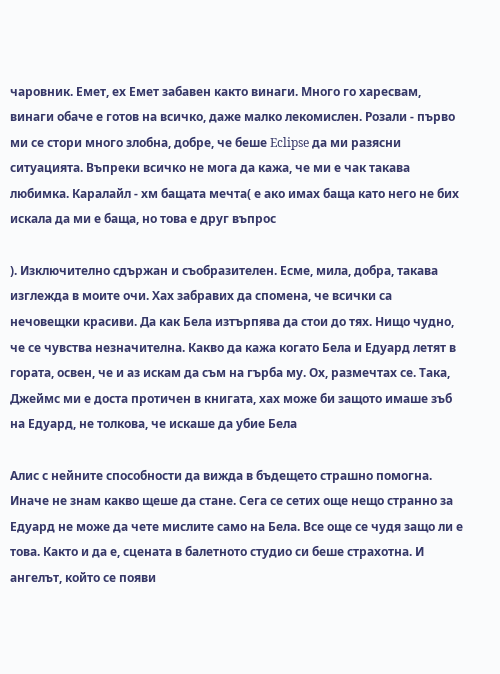чаровник. Емет, ех Емет забавен както винаги. Много го харесвам, винаги обаче е готов на всичко, даже малко лекомислен. Розали - първо ми се стори много злобна, добре, че беше Eclipse да ми разясни ситуацията. Въпреки всичко не мога да кажа, че ми е чак такава любимка. Каралайл - хм бащата мечта( е ако имах баща като него не бих искала да ми е баща, но това е друг въпрос

). Изключително сдържан и съобразителен. Есме, мила, добра, такава изглежда в моите очи. Хах забравих да спомена, че всички са нечовещки красиви. Да как Бела изтърпява да стои до тях. Нищо чудно, че се чувства незначителна. Какво да кажа когато Бела и Едуард летят в гората, освен, че и аз искам да съм на гърба му. Ох, размечтах се. Така, Джеймс ми е доста протичен в книгата, хах може би защото имаше зъб на Едуард, не толкова, че искаше да убие Бела

Алис с нейните способности да вижда в бъдещето страшно помогна. Иначе не знам какво щеше да стане. Сега се сетих още нещо странно за Едуард не може да чете мислите само на Бела. Все още се чудя защо ли е това. Както и да е, сцената в балетното студио си беше страхотна. И ангелът, който се появи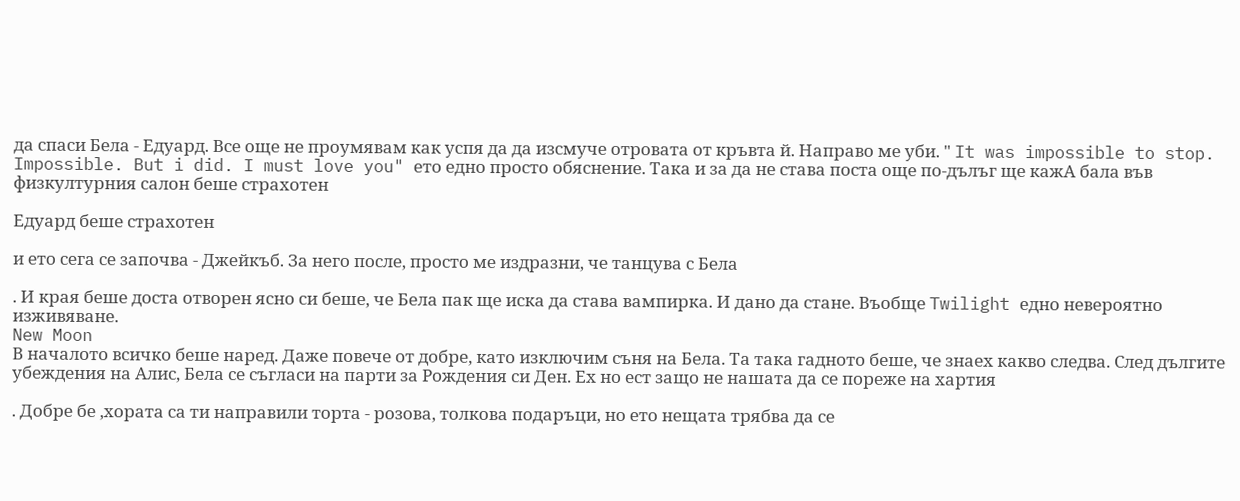да спаси Бела - Едуард. Все още не проумявам как успя да да изсмуче отровата от кръвта й. Направо ме уби. " It was impossible to stop. Impossible. But i did. I must love you" ето едно просто обяснение. Така и за да не става поста още по-дълъг ще кажА бала във физкултурния салон беше страхотен

Едуард беше страхотен

и ето сега се започва - Джейкъб. За него после, просто ме издразни, че танцува с Бела

. И края беше доста отворен ясно си беше, че Бела пак ще иска да става вампирка. И дано да стане. Въобще Twilight едно невероятно изживяване.
New Moon
В началото всичко беше наред. Даже повече от добре, като изключим съня на Бела. Та така гадното беше, че знаех какво следва. След дългите убеждения на Алис, Бела се съгласи на парти за Рождения си Ден. Ех но ест защо не нашата да се пореже на хартия

. Добре бе ,хората са ти направили торта - розова, толкова подаръци, но ето нещата трябва да се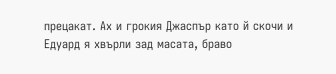прецакат. Ах и грокия Джаспър като й скочи и Едуард я хвърли зад масата, браво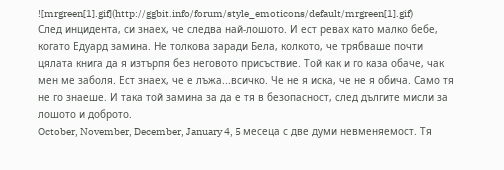![mrgreen[1].gif](http://ggbit.info/forum/style_emoticons/default/mrgreen[1].gif)
След инцидента, си знаех, че следва най-лошото. И ест ревах като малко бебе, когато Едуард замина. Не толкова заради Бела, колкото, че трябваше почти цялата книга да я изтърпя без неговото присъствие. Той как и го каза обаче, чак мен ме заболя. Ест знаех, че е лъжа...всичко. Че не я иска, че не я обича. Само тя не го знаеше. И така той замина за да е тя в безопасност, след дългите мисли за лошото и доброто.
October, November, December, January 4, 5 месеца с две думи невменяемост. Тя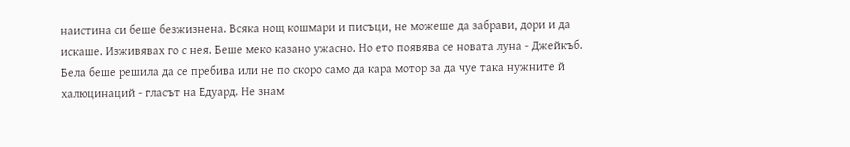наистина си беше безжизнена. Всяка нощ кошмари и писъци, не можеше да забрави, дори и да искаше. Изживявах го с нея. Беше меко казано ужасно. Но ето появява се новата луна - Джейкъб. Бела беше решила да се пребива или не по скоро само да кара мотор за да чуе така нужните й халюцинаций - гласът на Едуард. Не знам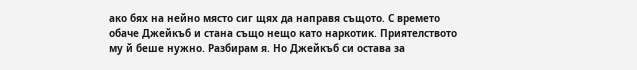ако бях на нейно място сиг щях да направя същото. С времето обаче Джейкъб и стана също нещо като наркотик. Приятелството му й беше нужно. Разбирам я. Но Джейкъб си остава за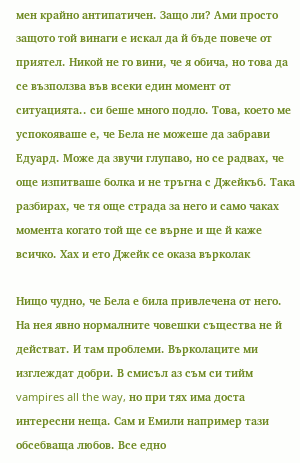мен крайно антипатичен. Защо ли? Ами просто защото той винаги е искал да й бъде повече от приятел. Никой не го вини, че я обича, но това да се възползва във всеки един момент от ситуацията.. си беше много подло. Това, което ме успокояваше е, че Бела не можеше да забрави Едуард. Може да звучи глупаво, но се радвах, че още изпитваше болка и не тръгна с Джейкъб. Така разбирах, че тя още страда за него и само чаках момента когато той ще се върне и ще й каже всичко. Хах и ето Джейк се оказа върколак

Нищо чудно, че Бела е била привлечена от него. На нея явно нормалните човешки същества не й действат. И там проблеми. Върколаците ми изглеждат добри. В смисъл аз съм си тийм vampires all the way, но при тях има доста интересни неща. Сам и Емили например тази обсебваща любов. Все едно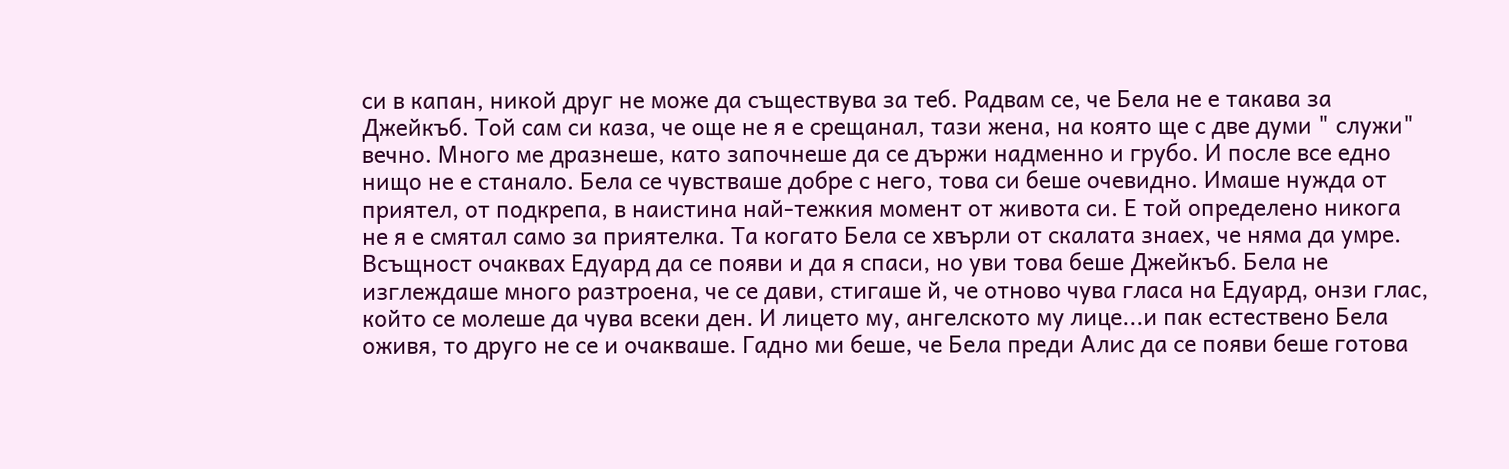си в капан, никой друг не може да съществува за теб. Радвам се, че Бела не е такава за Джейкъб. Той сам си каза, че още не я е срещанал, тази жена, на която ще с две думи " служи" вечно. Много ме дразнеше, като започнеше да се държи надменно и грубо. И после все едно нищо не е станало. Бела се чувстваше добре с него, това си беше очевидно. Имаше нужда от приятел, от подкрепа, в наистина най-тежкия момент от живота си. Е той определено никога не я е смятал само за приятелка. Та когато Бела се хвърли от скалата знаех, че няма да умре. Всъщност очаквах Едуард да се появи и да я спаси, но уви това беше Джейкъб. Бела не изглеждаше много разтроена, че се дави, стигаше й, че отново чува гласа на Едуард, онзи глас, който се молеше да чува всеки ден. И лицето му, ангелското му лице...и пак естествено Бела оживя, то друго не се и очакваше. Гадно ми беше, че Бела преди Алис да се появи беше готова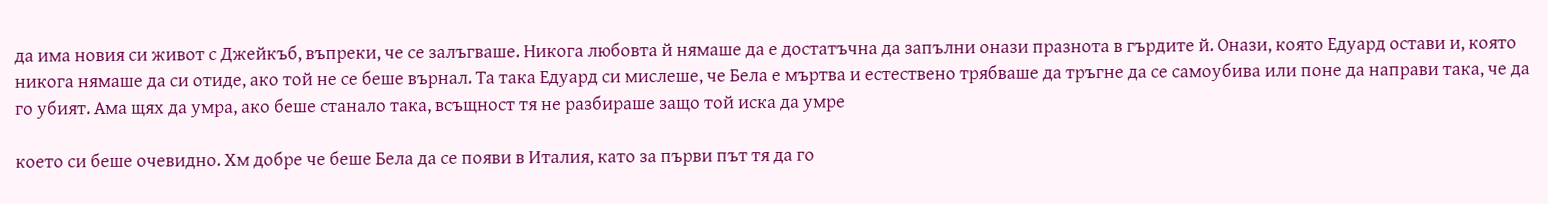да има новия си живот с Джейкъб, въпреки, че се залъгваше. Никога любовта й нямаше да е достатъчна да запълни онази празнота в гърдите й. Онази, която Едуард остави и, която никога нямаше да си отиде, ако той не се беше върнал. Та така Едуард си мислеше, че Бела е мъртва и естествено трябваше да тръгне да се самоубива или поне да направи така, че да го убият. Ама щях да умра, ако беше станало така, всъщност тя не разбираше защо той иска да умре

което си беше очевидно. Хм добре че беше Бела да се появи в Италия, като за първи път тя да го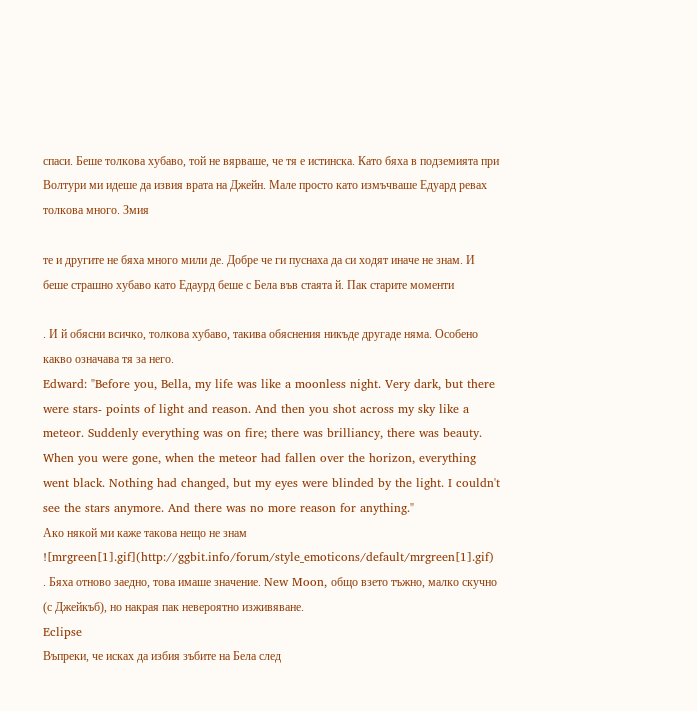спаси. Беше толкова хубаво, той не вярваше, че тя е истинска. Като бяха в подземията при Волтури ми идеше да извия врата на Джейн. Мале просто като измъчваше Едуард ревах толкова много. Змия

те и другите не бяха много мили де. Добре че ги пуснаха да си ходят иначе не знам. И беше страшно хубаво като Едаурд беше с Бела във стаята й. Пак старите моменти

. И й обясни всичко, толкова хубаво, такива обяснения никъде другаде няма. Особено какво означава тя за него.
Edward: "Before you, Bella, my life was like a moonless night. Very dark, but there were stars- points of light and reason. And then you shot across my sky like a meteor. Suddenly everything was on fire; there was brilliancy, there was beauty. When you were gone, when the meteor had fallen over the horizon, everything went black. Nothing had changed, but my eyes were blinded by the light. I couldn't see the stars anymore. And there was no more reason for anything."
Ако някой ми каже такова нещо не знам
![mrgreen[1].gif](http://ggbit.info/forum/style_emoticons/default/mrgreen[1].gif)
. Бяха отново заедно, това имаше значение. New Moon, общо взето тъжно, малко скучно (с Джейкъб), но накрая пак невероятно изживяване.
Eclipse
Въпреки, че исках да избия зъбите на Бела след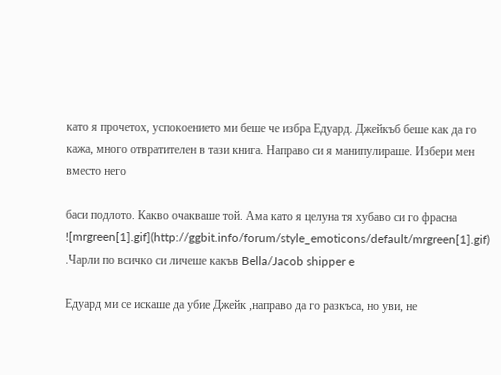като я прочетох, успокоението ми беше че избра Едуард. Джейкъб беше как да го кажа, много отвратителен в тази книга. Направо си я манипулираше. Избери мен вместо него

баси подлото. Какво очакваше той. Ама като я целуна тя хубаво си го фрасна
![mrgreen[1].gif](http://ggbit.info/forum/style_emoticons/default/mrgreen[1].gif)
.Чарли по всичко си личеше какъв Bella/Jacob shipper e

Едуард ми се искаше да убие Джейк ,направо да го разкъса, но уви, не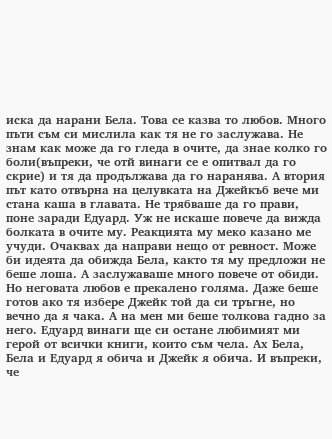иска да нарани Бела. Това се казва то любов. Много пъти съм си мислила как тя не го заслужава. Не знам как може да го гледа в очите, да знае колко го боли(въпреки, че отй винаги се е опитвал да го скрие) и тя да продължава да го наранява. А втория път като отвърна на целувката на Джейкъб вече ми стана каша в главата. Не трябваше да го прави, поне заради Едуард. Уж не искаше повече да вижда болката в очите му. Реакцията му меко казано ме учуди. Очаквах да направи нещо от ревност. Може би идеята да обижда Бела, както тя му предложи не беше лоша. А заслужаваше много повече от обиди. Но неговата любов е прекалено голяма. Даже беше готов ако тя избере Джейк той да си тръгне, но вечно да я чака. А на мен ми беше толкова гадно за него. Едуард винаги ще си остане любимият ми герой от всички книги, които съм чела. Ах Бела, Бела и Едуард я обича и Джейк я обича. И въпреки, че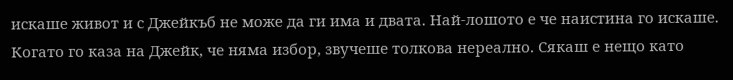искаше живот и с Джейкъб не може да ги има и двата. Най-лошото е че наистина го искаше. Когато го каза на Джейк, че няма избор, звучеше толкова нереално. Сякаш е нещо като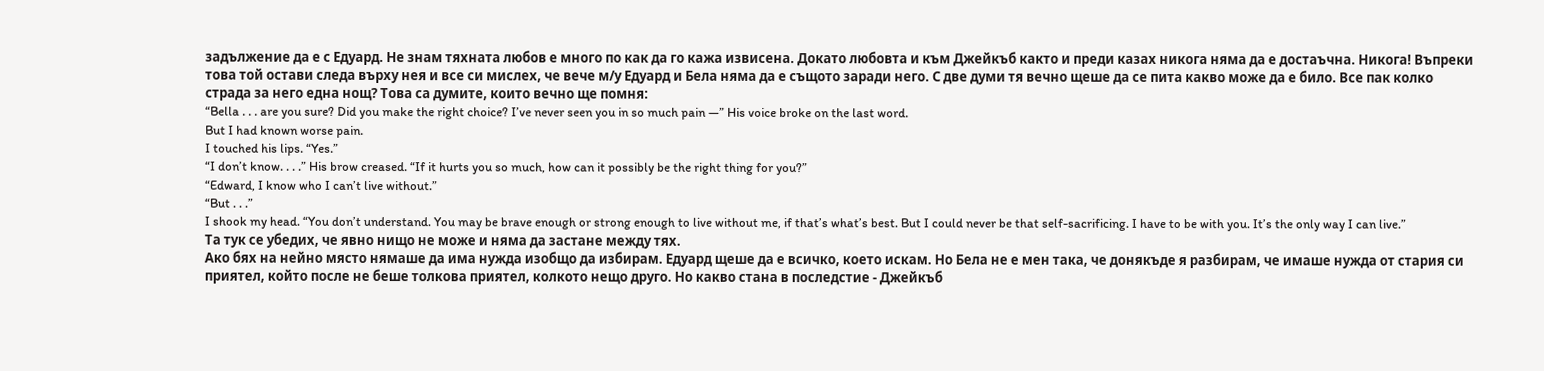задължение да е с Едуард. Не знам тяхната любов е много по как да го кажа извисена. Докато любовта и към Джейкъб както и преди казах никога няма да е достаъчна. Никога! Въпреки това той остави следа върху нея и все си мислех, че вече м/у Едуард и Бела няма да е същото заради него. С две думи тя вечно щеше да се пита какво може да е било. Все пак колко страда за него една нощ? Това са думите, които вечно ще помня:
“Bella . . . are you sure? Did you make the right choice? I’ve never seen you in so much pain —” His voice broke on the last word.
But I had known worse pain.
I touched his lips. “Yes.”
“I don’t know. . . .” His brow creased. “If it hurts you so much, how can it possibly be the right thing for you?”
“Edward, I know who I can’t live without.”
“But . . .”
I shook my head. “You don’t understand. You may be brave enough or strong enough to live without me, if that’s what’s best. But I could never be that self-sacrificing. I have to be with you. It’s the only way I can live.”
Та тук се убедих, че явно нищо не може и няма да застане между тях.
Ако бях на нейно място нямаше да има нужда изобщо да избирам. Едуард щеше да е всичко, което искам. Но Бела не е мен така, че донякъде я разбирам, че имаше нужда от стария си приятел, който после не беше толкова приятел, колкото нещо друго. Но какво стана в последстие - Джейкъб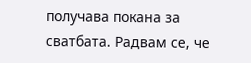получава покана за сватбата. Радвам се, че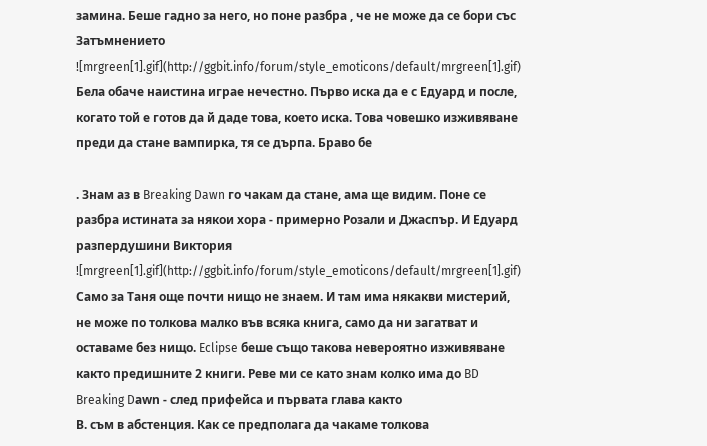замина. Беше гадно за него, но поне разбра , че не може да се бори със Затъмнението
![mrgreen[1].gif](http://ggbit.info/forum/style_emoticons/default/mrgreen[1].gif)
Бела обаче наистина играе нечестно. Първо иска да е с Едуард и после, когато той е готов да й даде това, което иска. Това човешко изживяване преди да стане вампирка, тя се дърпа. Браво бе

. Знам аз в Breaking Dawn го чакам да стане, ама ще видим. Поне се разбра истината за някои хора - примерно Розали и Джаспър. И Едуард разпердушини Виктория
![mrgreen[1].gif](http://ggbit.info/forum/style_emoticons/default/mrgreen[1].gif)
Само за Таня още почти нищо не знаем. И там има някакви мистерий, не може по толкова малко във всяка книга, само да ни загатват и оставаме без нищо. Eclipse беше също такова невероятно изживяване както предишните 2 книги. Реве ми се като знам колко има до BD
Breaking Dаwn - след прифейса и първата глава както
В. съм в абстенция. Как се предполага да чакаме толкова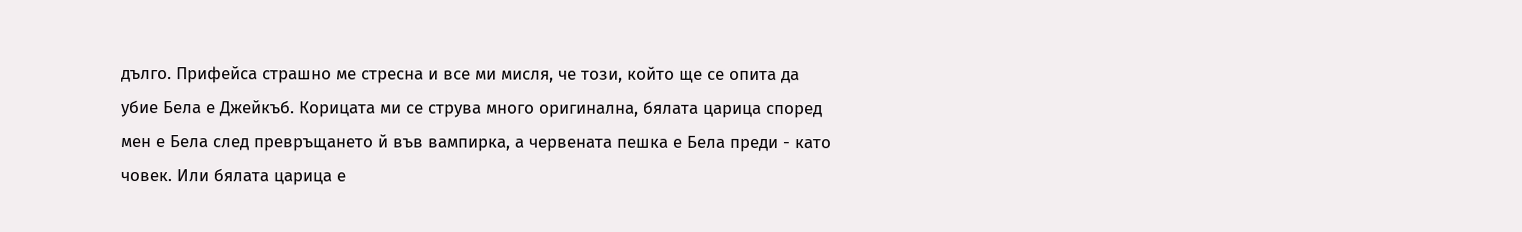дълго. Прифейса страшно ме стресна и все ми мисля, че този, който ще се опита да убие Бела е Джейкъб. Корицата ми се струва много оригинална, бялата царица според мен е Бела след превръщането й във вампирка, а червената пешка е Бела преди - като човек. Или бялата царица е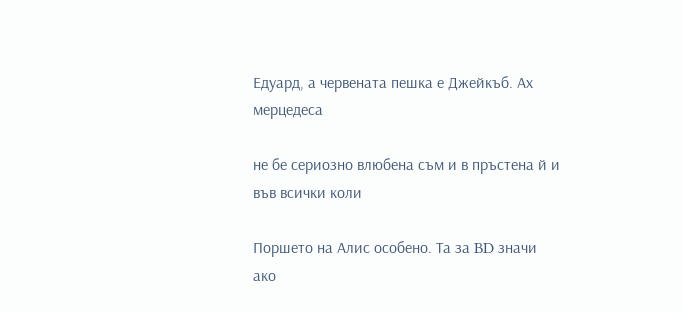Едуард, а червената пешка е Джейкъб. Ах мерцедеса

не бе сериозно влюбена съм и в пръстена й и във всички коли

Поршето на Алис особено. Та за BD значи ако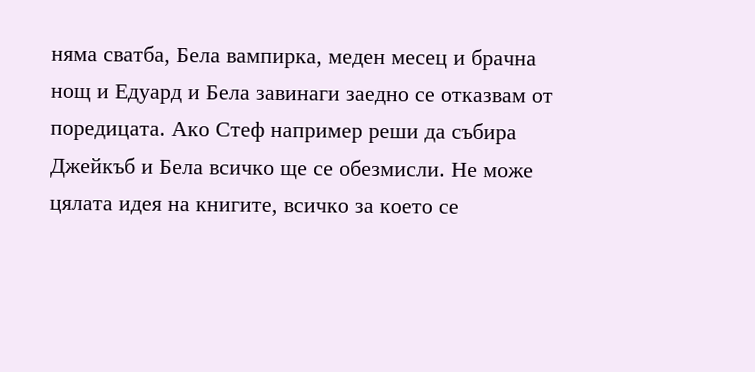няма сватба, Бела вампирка, меден месец и брачна нощ и Едуард и Бела завинаги заедно се отказвам от поредицата. Ако Стеф например реши да събира Джейкъб и Бела всичко ще се обезмисли. Не може цялата идея на книгите, всичко за което се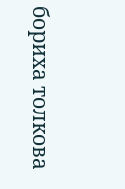бориха толкова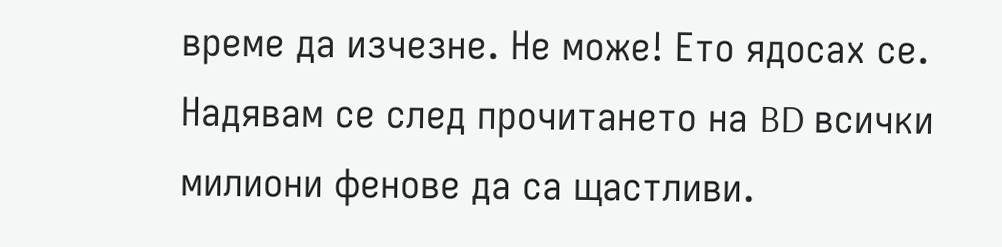време да изчезне. Не може! Ето ядосах се. Надявам се след прочитането на BD всички милиони фенове да са щастливи.